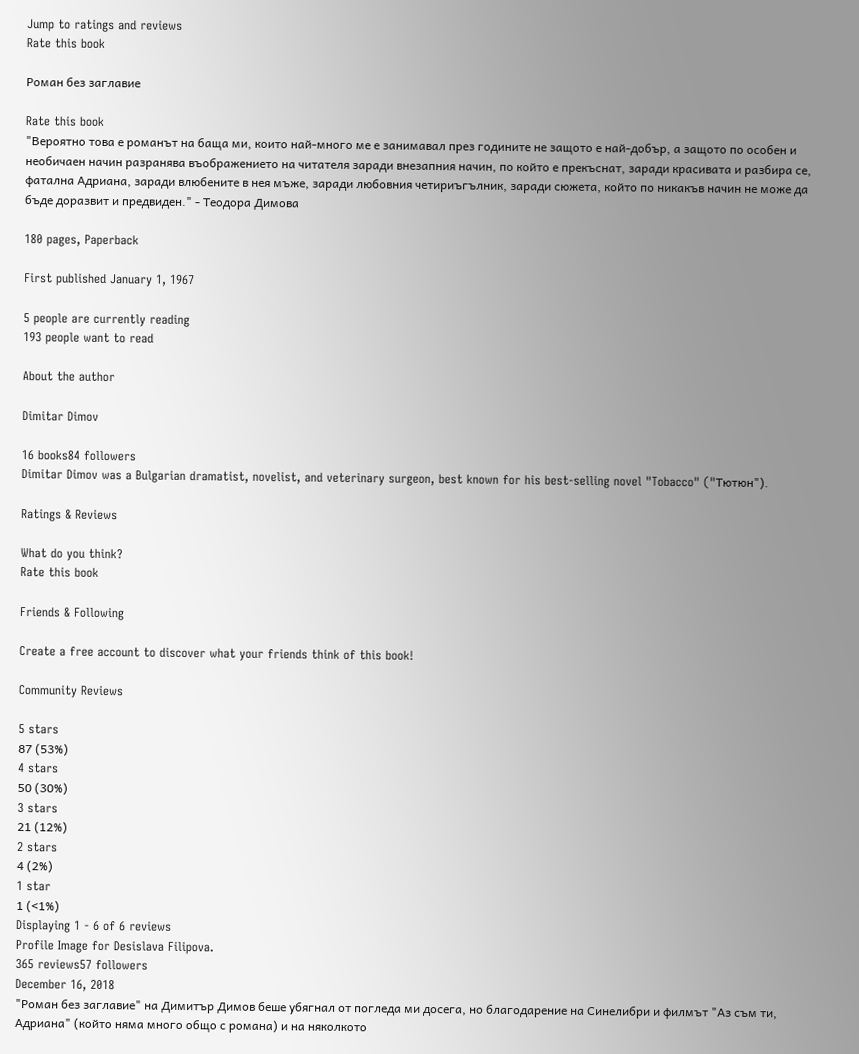Jump to ratings and reviews
Rate this book

Роман без заглавие

Rate this book
"Вероятно това е романът на баща ми, които най-много ме е занимавал през годините не защото е най-добър, а защото по особен и необичаен начин разранява въображението на читателя заради внезапния начин, по който е прекъснат, заради красивата и разбира се, фатална Адриана, заради влюбените в нея мъже, заради любовния четириъгълник, заради сюжета, който по никакъв начин не може да бъде доразвит и предвиден." - Теодора Димова

180 pages, Paperback

First published January 1, 1967

5 people are currently reading
193 people want to read

About the author

Dimitar Dimov

16 books84 followers
Dimitar Dimov was a Bulgarian dramatist, novelist, and veterinary surgeon, best known for his best-selling novel "Tobacco" ("Tютюн").

Ratings & Reviews

What do you think?
Rate this book

Friends & Following

Create a free account to discover what your friends think of this book!

Community Reviews

5 stars
87 (53%)
4 stars
50 (30%)
3 stars
21 (12%)
2 stars
4 (2%)
1 star
1 (<1%)
Displaying 1 - 6 of 6 reviews
Profile Image for Desislava Filipova.
365 reviews57 followers
December 16, 2018
"Роман без заглавие" на Димитър Димов беше убягнал от погледа ми досега, но благодарение на Синелибри и филмът "Аз съм ти, Адриана" (който няма много общо с романа) и на няколкото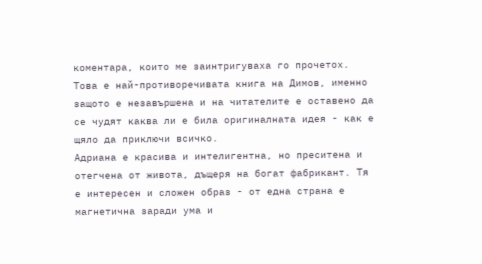коментара, които ме заинтригуваха го прочетох.
Това е най-противоречивата книга на Димов, именно защото е незавършена и на читателите е оставено да се чудят каква ли е била оригиналната идея - как е щяло да приключи всичко.
Адриана е красива и интелигентна, но преситена и отегчена от живота, дъщеря на богат фабрикант. Тя е интересен и сложен образ - от една страна е магнетична заради ума и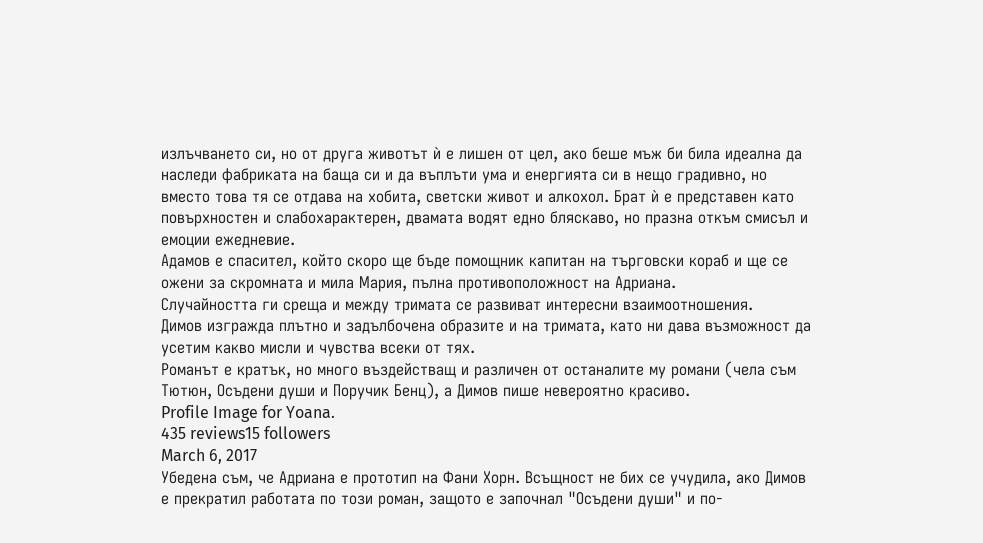излъчването си, но от друга животът ѝ е лишен от цел, ако беше мъж би била идеална да наследи фабриката на баща си и да въплъти ума и енергията си в нещо градивно, но вместо това тя се отдава на хобита, светски живот и алкохол. Брат ѝ е представен като повърхностен и слабохарактерен, двамата водят едно бляскаво, но празна откъм смисъл и емоции ежедневие.
Адамов е спасител, който скоро ще бъде помощник капитан на търговски кораб и ще се ожени за скромната и мила Мария, пълна противоположност на Адриана.
Случайността ги среща и между тримата се развиват интересни взаимоотношения.
Димов изгражда плътно и задълбочена образите и на тримата, като ни дава възможност да усетим какво мисли и чувства всеки от тях.
Романът е кратък, но много въздействащ и различен от останалите му романи (чела съм Тютюн, Осъдени души и Поручик Бенц), а Димов пише невероятно красиво.
Profile Image for Yoana.
435 reviews15 followers
March 6, 2017
Убедена съм, че Адриана е прототип на Фани Хорн. Всъщност не бих се учудила, ако Димов е прекратил работата по този роман, защото е започнал "Осъдени души" и по-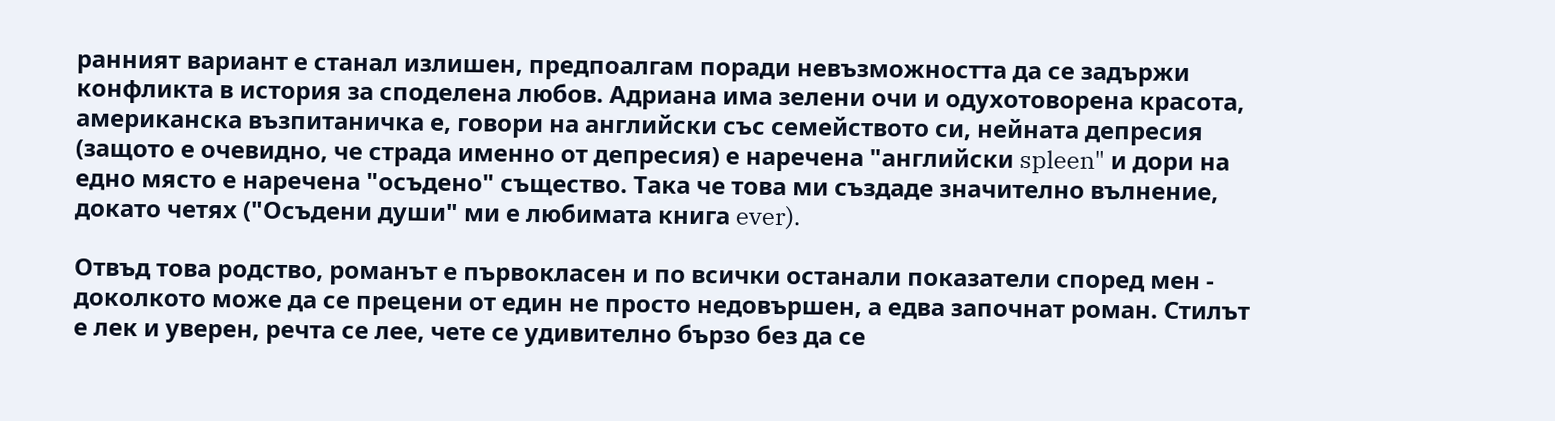ранният вариант е станал излишен, предпоалгам поради невъзможността да се задържи конфликта в история за споделена любов. Адриана има зелени очи и одухотоворена красота, американска възпитаничка е, говори на английски със семейството си, нейната депресия (защото е очевидно, че страда именно от депресия) е наречена "английски spleen" и дори на едно място е наречена "осъдено" същество. Така че това ми създаде значително вълнение, докато четях ("Осъдени души" ми е любимата книга ever).

Отвъд това родство, романът е първокласен и по всички останали показатели според мен - доколкото може да се прецени от един не просто недовършен, а едва започнат роман. Стилът е лек и уверен, речта се лее, чете се удивително бързо без да се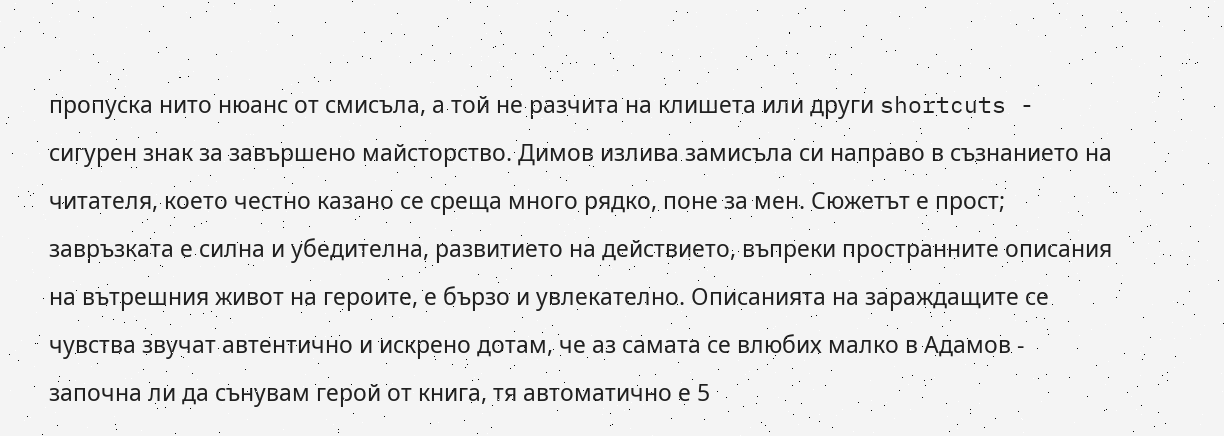пропуска нито нюанс от смисъла, а той не разчита на клишета или други shortcuts - сигурен знак за завършено майсторство. Димов излива замисъла си направо в съзнанието на читателя, което честно казано се среща много рядко, поне за мен. Сюжетът е прост; завръзката е силна и убедителна, развитието на действието, въпреки пространните описания на вътрешния живот на героите, е бързо и увлекателно. Описанията на зараждащите се чувства звучат автентично и искрено дотам, че аз самата се влюбих малко в Адамов - започна ли да сънувам герой от книга, тя автоматично е 5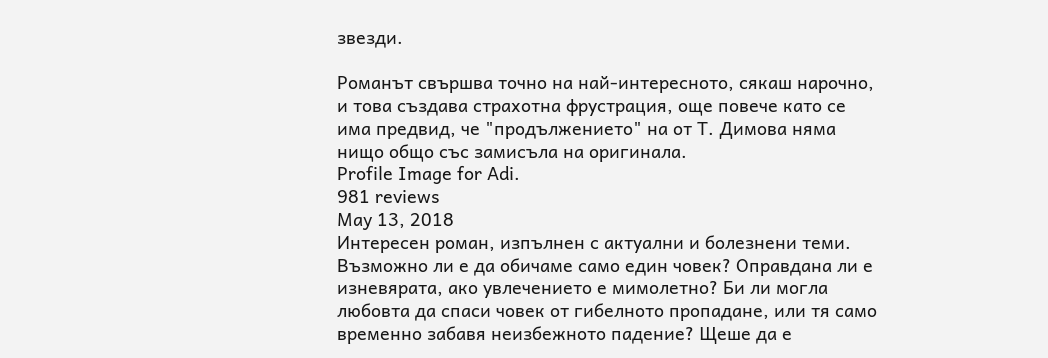звезди.

Романът свършва точно на най-интересното, сякаш нарочно, и това създава страхотна фрустрация, още повече като се има предвид, че "продължението" на от Т. Димова няма нищо общо със замисъла на оригинала.
Profile Image for Adi.
981 reviews
May 13, 2018
Интересен роман, изпълнен с актуални и болезнени теми. Възможно ли е да обичаме само един човек? Оправдана ли е изневярата, ако увлечението е мимолетно? Би ли могла любовта да спаси човек от гибелното пропадане, или тя само временно забавя неизбежното падение? Щеше да е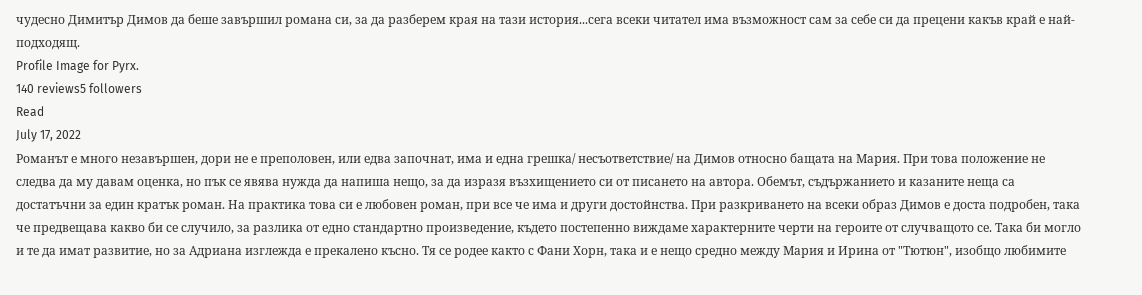чудесно Димитър Димов да беше завършил романа си, за да разберем края на тази история...сега всеки читател има възможност сам за себе си да прецени какъв край е най-подходящ.
Profile Image for Pyrx.
140 reviews5 followers
Read
July 17, 2022
Романът е много незавършен, дори не е преполовен, или едва започнат, има и една грешка/ несъответствие/ на Димов относно бащата на Мария. При това положение не следва да му давам оценка, но пък се явява нужда да напиша нещо, за да изразя възхищението си от писането на автора. Обемът, съдържанието и казаните неща са достатъчни за един кратък роман. На практика това си е любовен роман, при все че има и други достойнства. При разкриването на всеки образ Димов е доста подробен, така че предвещава какво би се случило, за разлика от едно стандартно произведение, където постепенно виждаме характерните черти на героите от случващото се. Така би могло и те да имат развитие, но за Адриана изглежда е прекалено късно. Тя се родее както с Фани Хорн, така и е нещо средно между Мария и Ирина от "Тютюн", изобщо любимите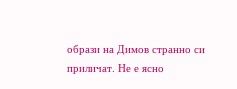образи на Димов странно си приличат. Не е ясно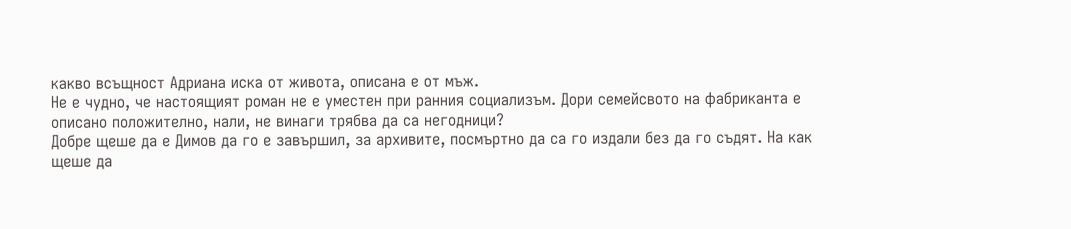какво всъщност Адриана иска от живота, описана е от мъж.
Не е чудно, че настоящият роман не е уместен при ранния социализъм. Дори семейсвото на фабриканта е описано положително, нали, не винаги трябва да са негодници?
Добре щеше да е Димов да го е завършил, за архивите, посмъртно да са го издали без да го съдят. На как щеше да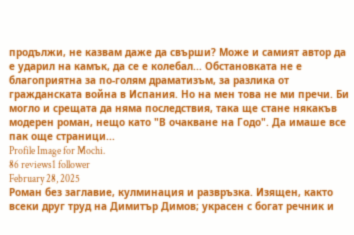продължи, не казвам даже да свърши? Може и самият автор да е ударил на камък, да се е колебал... Обстановката не е благоприятна за по-голям драматизъм, за разлика от гражданската война в Испания. Но на мен това не ми пречи. Би могло и срещата да няма последствия, така ще стане някакъв модерен роман, нещо като "В очакване на Годо". Да имаше все пак още страници...
Profile Image for Mochi.
86 reviews1 follower
February 28, 2025
Роман без заглавие, кулминация и развръзка. Изящен, както всеки друг труд на Димитър Димов; украсен с богат речник и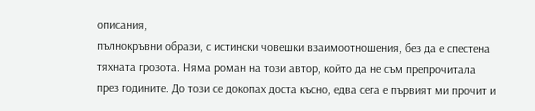описания,
пълнокръвни образи, с истински човешки взаимоотношения, без да е спестена тяхната грозота. Няма роман на този автор, който да не съм препрочитала през годините. До този се докопах доста късно, едва сега е първият ми прочит и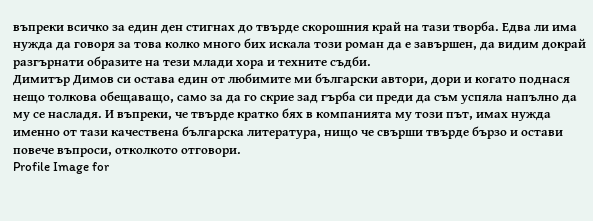въпреки всичко за един ден стигнах до твърде скорошния край на тази творба. Едва ли има нужда да говоря за това колко много бих искала този роман да е завършен, да видим докрай разгърнати образите на тези млади хора и техните съдби.
Димитър Димов си остава един от любимите ми български автори, дори и когато поднася нещо толкова обещаващо, само за да го скрие зад гърба си преди да съм успяла напълно да му се насладя. И въпреки, че твърде кратко бях в компанията му този път, имах нужда именно от тази качествена българска литература, нищо че свърши твърде бързо и остави повече въпроси, отколкото отговори.
Profile Image for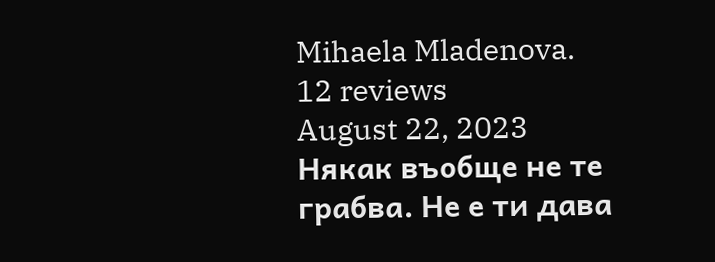Mihaela Mladenova.
12 reviews
August 22, 2023
Някак въобще не те грабва. Не е ти дава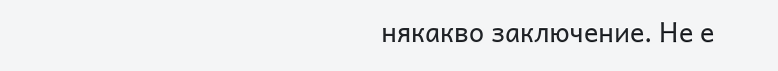някакво заключение. Не е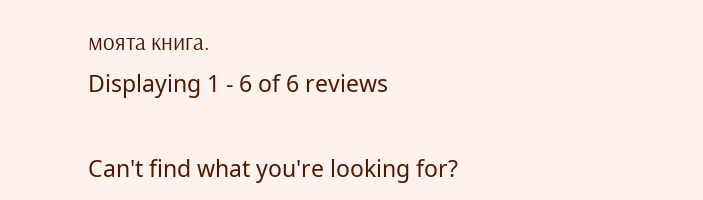моята книга.
Displaying 1 - 6 of 6 reviews

Can't find what you're looking for?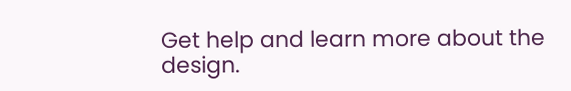Get help and learn more about the design.